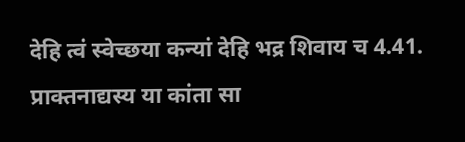देहि त्वं स्वेच्छया कन्यां देहि भद्र शिवाय च 4.41.
प्राक्तनाद्यस्य या कांता सा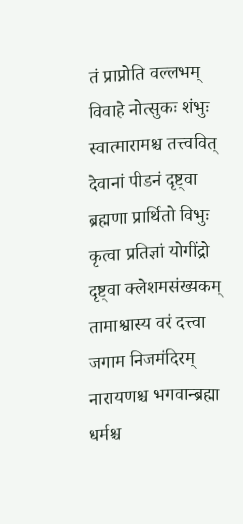तं प्राप्नोति वल्लभम्
विवाहे नोत्सुकः शंभुः स्वात्मारामश्च तत्त्ववित्
देवानां पीडनं दृष्ट्वा ब्रह्मणा प्रार्थितो विभुः
कृत्वा प्रतिज्ञां योगींद्रो दृष्ट्वा क्लेशमसंख्यकम्
तामाश्वास्य वरं दत्त्वा जगाम निजमंदिरम्
नारायणश्च भगवान्ब्रह्मा धर्मश्च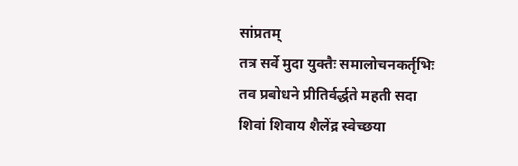सांप्रतम्
तत्र सर्वे मुदा युक्तैः समालोचनकर्तृभिः
तव प्रबोधने प्रीतिर्वर्द्धते महती सदा
शिवां शिवाय शैलेंद्र स्वेच्छया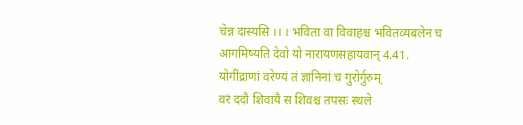चेन्न दास्यसि ।। । भविता वा विवाहश्च भवितव्यबलेन च
आगमिष्यति देवो यो नारायणसहायवान् 4.41.
योगींद्राणां वरेण्यं तं ज्ञानिनां च गुरोर्गुरुम्
वरं ददौ शिवायै स शिवश्च तपसः स्थले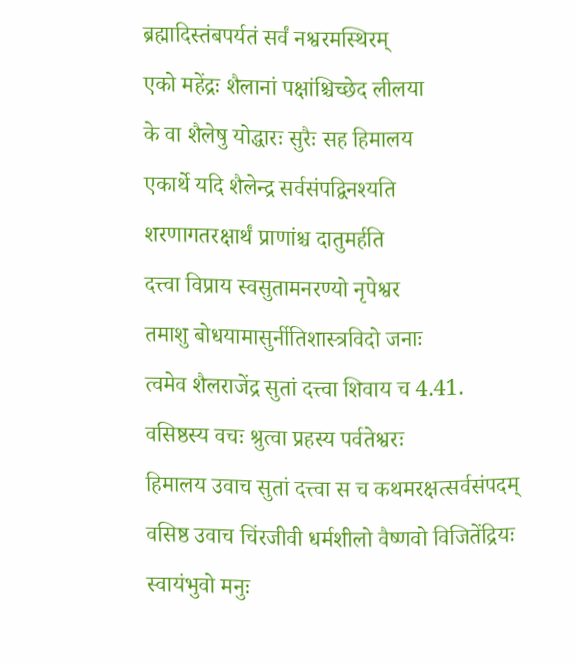ब्रह्मादिस्तंबपर्यतं सर्वं नश्वरमस्थिरम्
एको महेंद्रः शैलानां पक्षांश्चिच्छेद लीलया
के वा शैलेषु योद्धारः सुरैः सह हिमालय
एकार्थे यदि शैलेन्द्र सर्वसंपद्विनश्यति
शरणागतरक्षार्थं प्राणांश्च दातुमर्हति
दत्त्वा विप्राय स्वसुतामनरण्यो नृपेश्वर
तमाशु बोधयामासुर्नीतिशास्त्रविदो जनाः
त्वमेव शैलराजेंद्र सुतां दत्त्वा शिवाय च 4.41.
वसिष्ठस्य वचः श्रुत्वा प्रहस्य पर्वतेश्वरः
हिमालय उवाच सुतां दत्त्वा स च कथमरक्षत्सर्वसंपदम्
वसिष्ठ उवाच चिंरजीवी धर्मशीलो वैष्णवो विजितेंद्रियः
स्वायंभुवो मनुः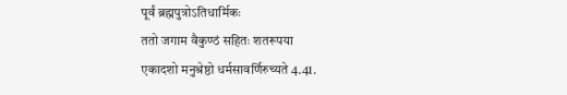पूर्वं ब्रह्मपुत्रोऽतिधार्मिकः
ततो जगाम वैकुण्ठं सहितः शतरूपया
एकादशो मनुश्रेष्ठो धर्मसावर्णिरुच्यते 4.41.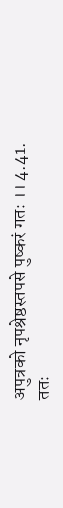अपुत्रको नृपश्रेष्ठस्तपसे पुष्करं गतः ।। 4.41.
ततः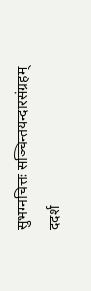सुभग्नचित्तः सञ्चिन्तयन्दारसंग्रहम्
ददर्श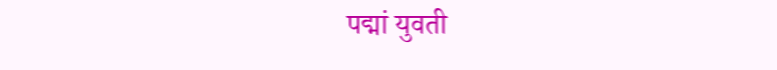पद्मां युवती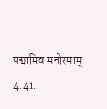पद्मामिव मनोरमाम् 4.41.